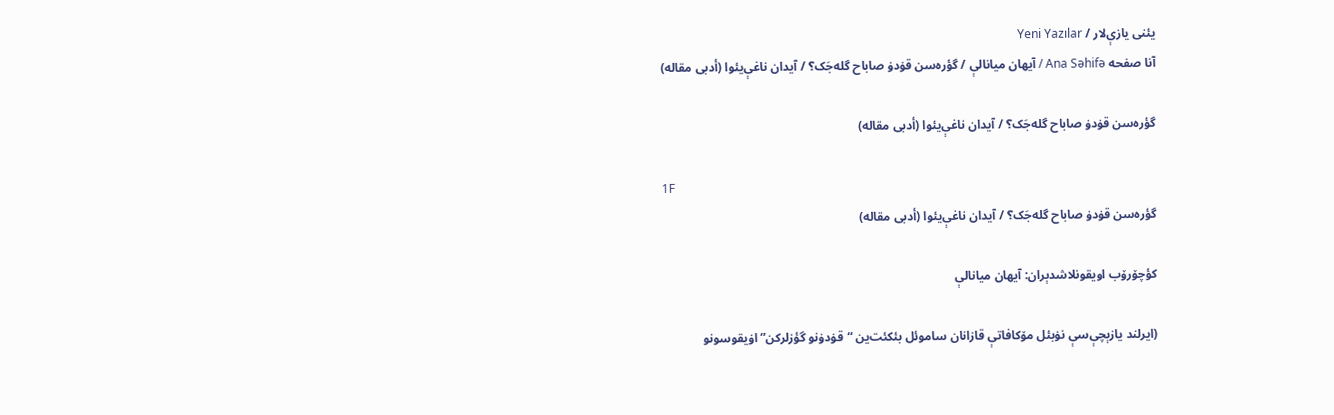یئنی یازې‌لار / Yeni Yazılar
آنا صفحه Ana Səhifə / آیهان میانالې / گؤره‌سن قۏدۏ صاباح گله‌جَک؟ / آیدان ناغې‌یئوا (أدبی مقاله‌)

گؤره‌سن قۏدۏ صاباح گله‌جَک؟ / آیدان ناغې‌یئوا (أدبی مقاله‌)

1F
گؤره‌سن قۏدۏ صاباح گله‌جَک؟ / آیدان ناغې‌یئوا (أدبی مقاله‌)

کؤچۆرۆب اویقونلاشدېران: آیهان میانالې

(ایرلند یازېچې‌سې نۏبئل مۆکافاتې قازانان ساموئل بئکئت‌ین “قۏدۏنو گؤزلرکن” اۏیقوسونو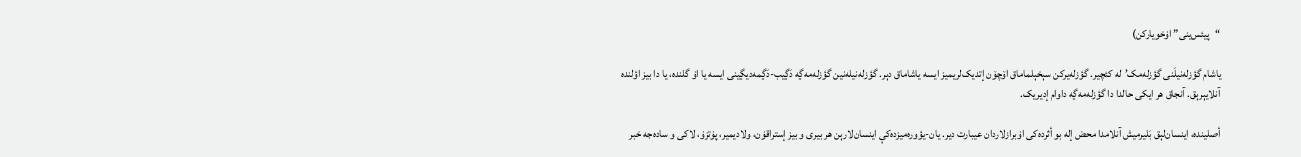“پیئس‌ینی” اۏخویارکن)

یاشام گؤزله‌نیلَنی گؤز‌له‌مک’له‌ کئچیر. گؤزله‌یرکن سېخېلماماق اۆچۆن إتدیک‌لریمیز ایسه‌ یاشاماق دېر. گؤزله‌نیله‌نین گؤز‌له‌مه‌ڲه‌ دَڲیب-دَڲمه‌دیڲینی ایسه‌ یا اۏ گلنده‌، یا دا بیز اؤلنده‌ آنلایېرېق. آنجاق هر ایکی حالدا دا گؤز‌له‌مه‌ڲه‌ داوام إدیریک.

أصلینده‌، اینسان‌لېق بَلیرمیش آنلامدا محض إله‌ بو أثرده‌کی اۏبرازلاردان عیبارت دیر. یان-یؤوره‌میزده‌کې اینسان‌لارېن هر بیری و بیز إستراقۏن، ولادیمیر، پۏتزۏ، لاکی و ساده‌جه‌ خبر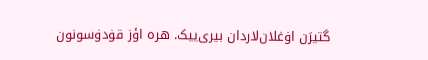گتیرَن اۏغلان‌لاردان بیری‌ییک. هره‌ اؤز قۏدۏسونون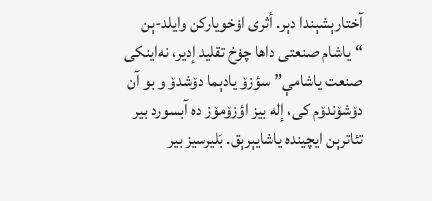آختارېشېندا دېر. أثری اۏخویارکن وایلد-ېن “یاشام صنعتی داها چۏخ تقلید إدیر، نه‌اینکی صنعت یاشامې” سؤزۆ یادېما دۆشدۆ و بو آن دۆشۆندۆم کی، إله‌ بیز اؤزۆمۆز ده‌ آبسورد بیر تئاترېن ایچینده‌ یاشایېرېق. بَلیرسیز بیر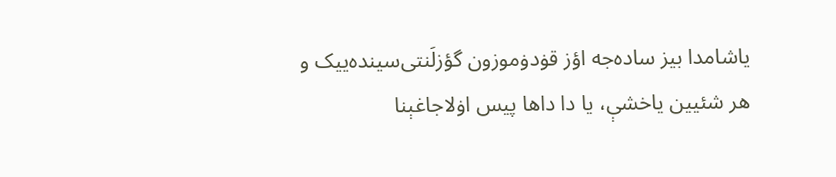یاشامدا بیز ساده‌جه‌ اؤز قۏدۏموزون گؤزلَنتی‌سینده‌ییک و هر شئیین یاخشې، یا دا داها پیس اۏلاجاغېنا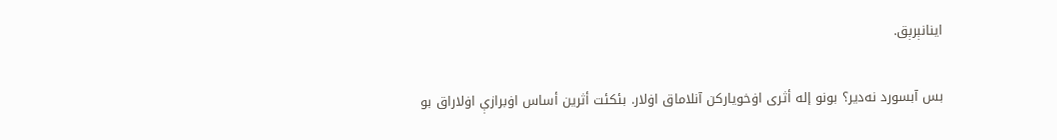اینانېرېق.

بس آبسورد نه‌دیر؟ بونو إله‌ أثری اۏخویارکن آنلاماق اۏ‌لار. بئکئت أثرین أساس اۏبرازې اۏلاراق بو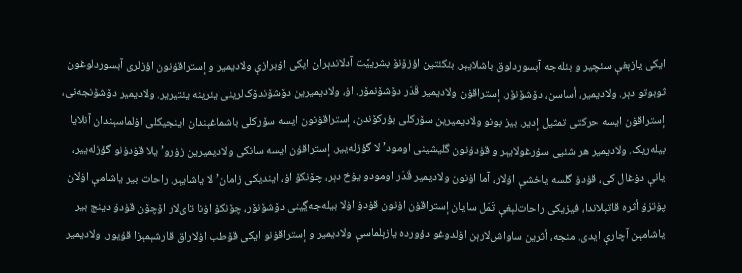ایکی یازېغې سئچیر و بئله‌جه‌ آبسوردلوق باشلایېر. بئکئتین اؤزۆنۆ بشرییَّت آدلاندېران ایکی اۏبرازې ولادیمیر و إستراقۏنون اؤز‌لری آبسوردلوغون ثوبوتو دېر. ولادیمیر، أساسن، دۆشۆنۆر. إستراقۏن ولادیمیر قَدَر دۆشۆنمۆر. اۏ، ولادیمیرین دۆشۆندۆک‌لرینی یئرینه‌ یئتیریر. ولادیمیر دۆشۆنجه‌نی، إستراقۏن ایسه‌ حرکتی تمثیل إدیر. بیز بونو ولادیمیرین سۆرکلی بؤرکۆندن، إستراقۏنون ایسه‌ سۆرکلی باشماغېندان اینجیکلی اۏلماسېندان آنلایا بیله‌ریک. ولادیمیر هر شئیی سۏرغولایېر و قۏدۏنون گلیشینی اومود’لا گؤزله‌ییر. إستراقۏن ایسه‌ سانکی ولادیمیرین زۏرو’یلا‌ قۏدۏنو گؤزله‌ییر، یانې دۏغال کی، قۏدۏ گلسه‌ یاخشې اۏ‌لار، آما اۏنون ولادیمیر قَدَر اومودو یۏخ دېر، چۆنکۆ اۏ، ایندیکی زامان’لا‌ یاشایېر. راحات بیر یاشامې اۏلان پۏتزۏ أثره‌ قاتېلاندا، فیزیکی راحات‌لېغې تَمَل سایان إستراقۏن اۏنون قۏدۏ اۏلا بیله‌جه‌ڲینی دۆشۆنۆر، چۆنکۆ اۏنا تای‌لار اۆچۆن قۏدۏ دینج بیر یاشامېن آچارې ایدی. منجه‌، أثرین ساواش‌لارېن اۏلدوغو دؤورده‌ یازېلماسې ولادیمیر و إستراقۏنو ایکی قۆطب اۏلاراق قارشېمېزا قۏیور. ولادیمیر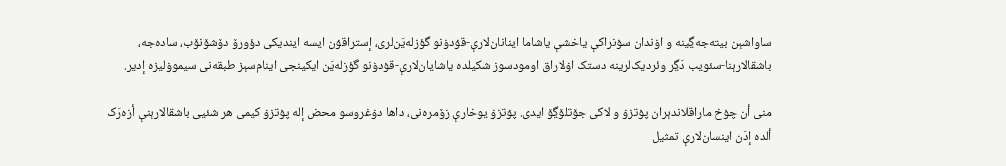ساواشېن بیته‌جه‌ڲینه‌ و اۏندان سۏنراکې یاخشې یاشاما اینانان‌لارې-قۏدۏنو گؤزله‌یَن‌لری، إستراقۏن ایسه‌ ایندیکی دؤورۆ دۆشۆنۆب، ساده‌جه‌، باشقالارېنا-سئویب دَڲر وئردیک‌لرینه‌ دستک اۏلاراق اومودسوز شکیلده‌ یاشایان‌لارې-قۏدۏنو گؤزله‌یَن ایکینجی اینام‌سېز طبقه‌نی سیموۏلیزه إدیر.

منی أن چۏخ ماراقلاندېران پۏتزۏ و لاکی جۆتلۆڲۆ ایدی. پۏتزۏ یوخارې زۆمره‌نی، داها دۏغروسو محض إله‌ پۏتزۏ کیمی هر شئیی باشقالارېنې أزه‌رَک ألده‌ إدَن اینسان‌لارې تمثیل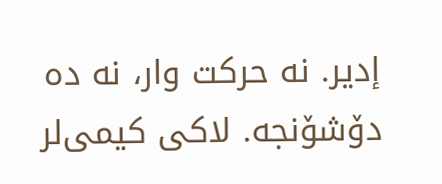إدیر. نه‌ حرکت وار، نه‌ ده‌ دۆشۆنجه‌. لاکی کیمی‌لر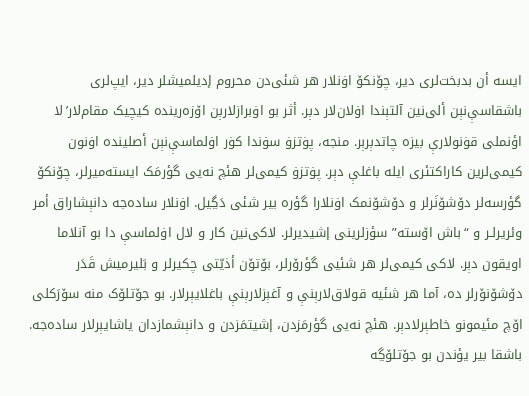ایسه‌ أن بدبخت‌لری دیر، چۆنکۆ اۏنلار هر شئی‌دن محروم إدیلمیشلر دیر، ایپ‌لری باشقا‌سې‌نېن ألی‌نین آلتېندا اۏلان‌لار دېر. أثر بو اۏبراز‌لارېن اۆزه‌رینده‌ کیچیک مقام‌لار’لا‌ اؤنملی قۏنولارې بیزه‌ چاتدېرېر. منجه‌، پۏتزۏ سۏندا کۏر اۏلماسې‌نېن أصلینده‌ اۏنون کیمی‌لرین کاراکتئری ایله‌ باغلې دېر. پۏتزۏ کیمی‌لر هئچ نه‌یی گؤرمَک ایسته‌میر‌لر، چۆنکۆ گؤرسه‌لر دۆشۆنَر‌لر و دۆشۆنمک اۏنلارا گؤره‌ بیر شئی دَڲیل. اۏنلار ساده‌جه‌ دانېشاراق أمر وئریرلـر و “باش اۆسته‌” سؤز‌لرینی إشیدیرلر. لاکی‌نین کار و لال اۏلماسې دا بو آنلاما اویقون دېر. لاکی کیمی‌لر هر شئیی گؤرۆرلر، بۆتۆن أذيّتی چکیر‌لر و بَلیرمیش قَدَر دۆشۆنۆرلر ده‌، آما هر شئیه‌ قولاق‌لارېنې و آغېزلارېنې باغلایېر‌لار. بو جۆتلۆک منه‌ سۆرَکلی اۆچ مئیمونو خاطېرلادېر. هئچ نه‌یی گؤرمَزدن، إشیتمَزدن و دانېشمازدان یاشایېرلار ساده‌جه‌. باشقا بیر یؤندن بو جۆتلۆڲه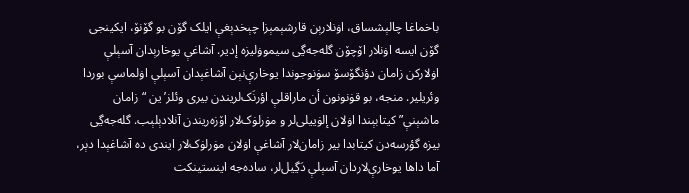باخماغا چالېشساق، اۏنلارېن قارشېمېزا چېخدېغې ایلک گۆن بو گۆنۆ، ایکینجی گۆن ایسه‌ اۏنلار اۆچۆن گله‌جه‌ڲی سیموۏلیزه إدیر. آشاغې یوخارېدان آسېلې اۏلارکن زامان دؤنگۆسۆ سۏنوجوندا یوخارې‌نېن آشاغېدان آسېلې اۏلماسې بوردا وئریلیر. منجه‌، بو قۏنونون أن ماراقلې‌ اؤرنَک‌لریندن بیری وئلز’ین “زامان ماشېنې” کیتابېندا اۏلان إلۏییلی‌لر و مۏرلۏک‌لار اۆزه‌ریندن‌ آنلادېلېب. گله‌جه‌ڲی بیزه‌ گؤرسه‌دن کیتابدا بیر زامان‌لار آشاغې اۏلان مۏرلۏک‌لار ایندی ده‌ آشاغېدا‌ دېر، آما داها یوخارې‌لاردان آسېلې دَڲیل‌لر، ساده‌جه‌ اینستینکت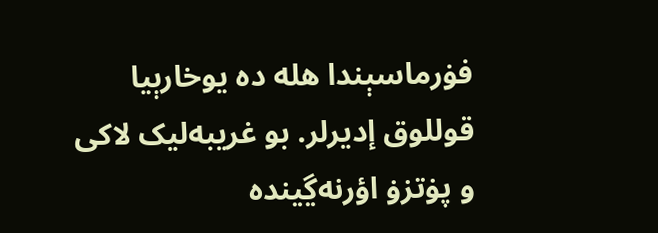فۏرماسېندا هله‌ ده‌ یوخارېیا قوللوق إدیرلر. بو غریبه‌لیک لاکی و پۏتزۏ اؤرنه‌ڲینده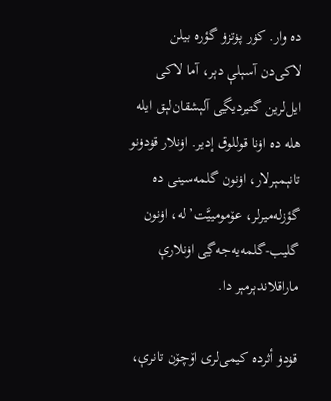ده‌ وار. کۏر پۏتزۏ گؤره‌ بیلن لاکی‌دن آسېلې دېر، آما لاکی ایل‌لرین گتیردیڲی آلېشقان‌لېق ایله‌ هله‌ ده‌ اۏنا قوللوق إدیر. اۏنلار قۏدۏنو تانېمېرلار، اۏنون گلمه‌سینی ده‌ گؤزله‌میر‌لر، عۆمومییَّت’له‌، اۏنون گلیب-گلمه‌یه‌جه‌ڲی اۏنلارې ماراقلاندېرمېر دا.

قۏدۏ أثرده‌ کیمی‌لری اۆچۆن تانرې،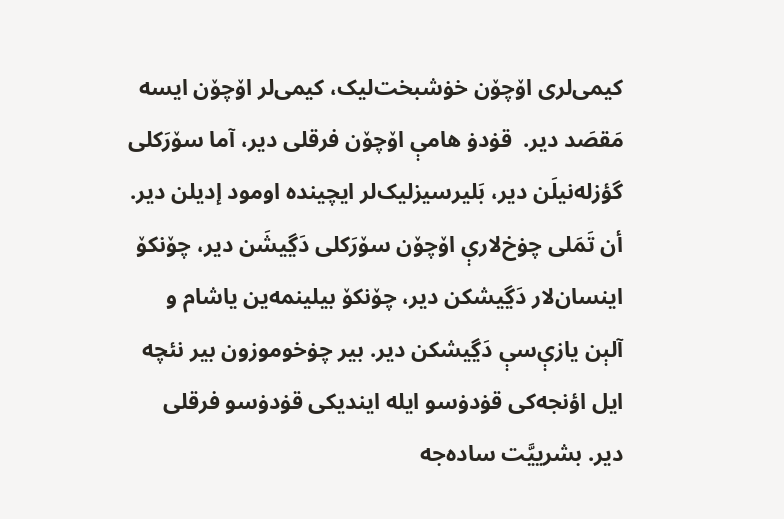کیمی‌لری اۆچۆن خۏشبخت‌لیک، کیمی‌لر اۆچۆن ایسه‌ مَقصَد دیر.  قۏدۏ هامې اۆچۆن فرقلی دیر، آما سۆرَکلی گؤزله‌نیلَن دیر، بَلیرسیزلیک‌لر ایچینده‌ اومود إدیلن دیر. أن تَمَلی چۏخ‌لارې اۆچۆن سۆرَکلی دَڲیشَن دیر، چۆنکۆ اینسان‌لار دَڲیشکن دیر‌، چۆنکۆ بیلینمه‌ین یاشام و آلېن یازې‌سې دَڲیشکن دیر‌. بیر چۏخوموزون بیر نئچه‌ ایل اؤنجه‌کی قۏدۏسو ایله‌ ایندیکی قۏدۏسو فرقلی دیر. بشرییَّت ساده‌جه‌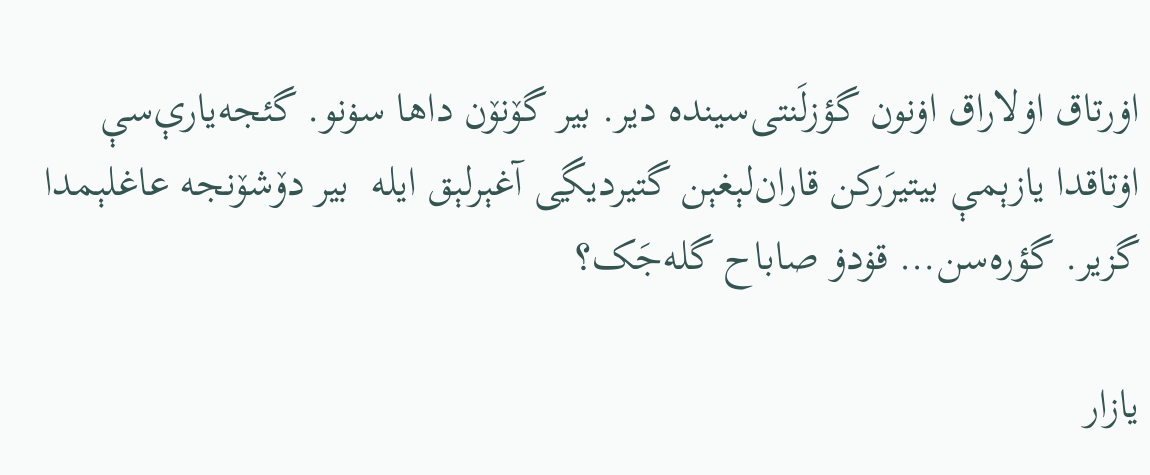اۏرتاق اۏلاراق اۏنون گؤزلَنتی‌سینده دیر. بیر گۆنۆن داها سۏنو. گئجه‌یارې‌سې اۏتاقدا یازېمې بیتیرَرکن قاران‌لېغېن گتیردیڲی آغېر‌لېق ایله‌  بیر دۆشۆنجه‌ عاغلېمدا گزیر. گؤره‌سن… قۏدۏ صاباح گله‌جَک؟

یازار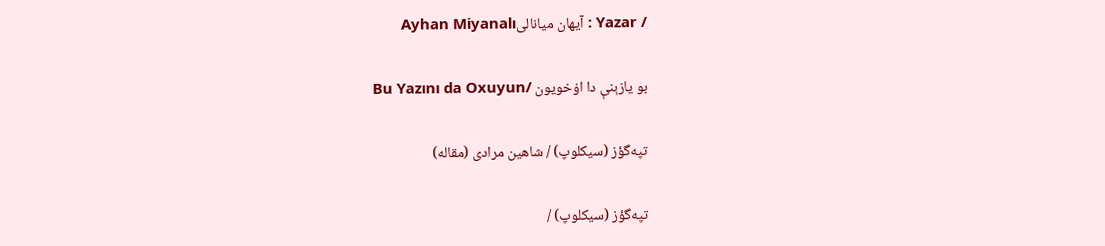/ Yazar : آیهان میانالیAyhan Miyanalı

بو یازېنې دا اۏخویون /Bu Yazını da Oxuyun

تپه‌گؤز (سیکلوپ) / شاهین مرادی (مقاله)

تپه‌گؤز (سیکلوپ) /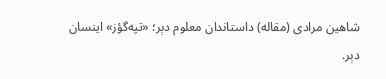شاهین مرادی (مقاله) داستاندان معلوم دېر؛ «تپه‌گؤز» اینسان دېر.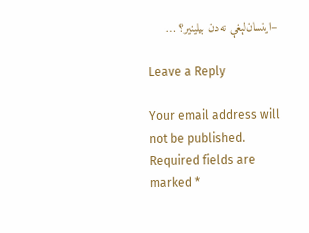–اینسان‌لېغې نه‌دن بیلینیر؟ …

Leave a Reply

Your email address will not be published. Required fields are marked *